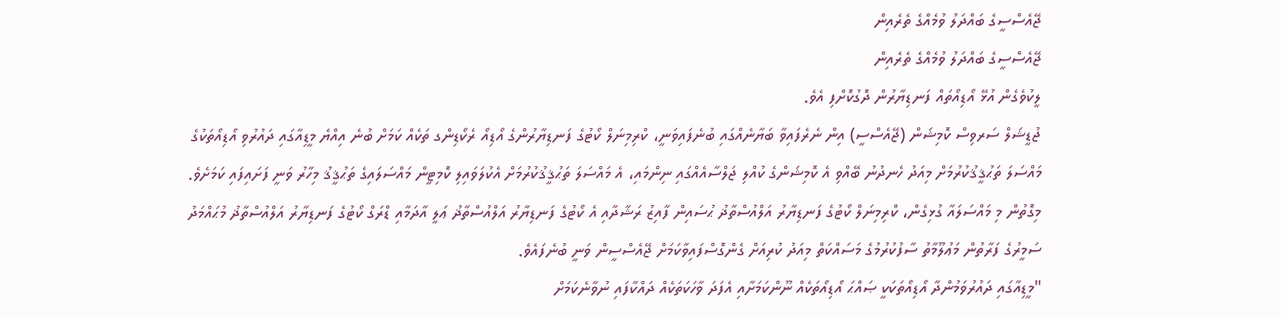ޖޭއެސްސީގެ ބައްދަލު ވުމެއްގެ ތެރެއިން
ޖޭއެސްސީގެ ބައްދަލު ވުމެއްގެ ތެރެއިން
ލީކުވެގެން އުޅޭ އޯޑިއޯތައް ފަނޑިޔާރުން ދޮގުކޮށްފި އެވެ.
ޖުޑީޝަލް ސަރވިސް ކޮމިޝަން (ޖޭއެސްސީ) އިން ނެރެފައިވާ ބަޔާނެއްގައި ބުނެފައިވަނީ، ކްރިމިނަލް ކޯޓުގެ ފަނޑިޔާރުންގެ އޯޑިއޯ ރެކޯޑިންގ ތަކެއް ކަމަށް ބުނެ އިއްޔެ މީޑިއާގައި ދައުރުވި އޯޑިއޯތަކުގެ މައްސަލަ ތަޙުޤީޤުކުރުމަށް މިއަދު ހެނދުނު ބޭއްވި އެ ކޮމިޝަންގެ ކުއްލި ޖަލްސާއެއްގައި ނިންމައި، އެ މައްސަލަ ތަޙުޤީޤުކުރުމަށް އެކުލަވައިލި ކޮމިޓީން މައްސަލައިގެ ތަޙުޤީޤު މިހާރު ވަނީ ފަށައިފައި ކަމަށެވެ.
މިގޮތުން މި މައްސަލައާ ގުޅިގެން، ކްރިމިނަލް ކޯޓުގެ ފަނޑިޔާރު އަލްއުސްތާޛު ޙުސައިން ފާއިޒު ރަޝާދާއި އެ ކޯޓުގެ ފަނޑިޔާރު އަލްއުސްތާޛު ޢަލީ އާދަމާއި ޑްރަގް ކޯޓުގެ ފަނޑިޔާރު އަލްއުސްތާޛު މުޙައްމަދު ސަމީރުގެ ފަރާތުން މަޢުލޫމާތު ސާފުކުރުމުގެ މަސައްކަތް މިއަދު ކުރިއަށް ގެންގޮސްފައިވާކަމަށް ޖޭއެސްސީން ވަނީ ބުނެފައެވެ.
"މީޑިއާގައި ދައުރުވަމުންދާ އޯޑިއޯތަކަކީ ޞައްޙަ އޯޑިއޯތަކެއް ނޫންކަމަށާއި އެފަދަ ވާހަކަތަކެއް ދައްކާފައި ނުވާނެކަމަށް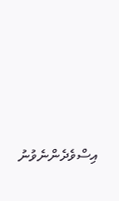އިސްވެދެންނެވުނު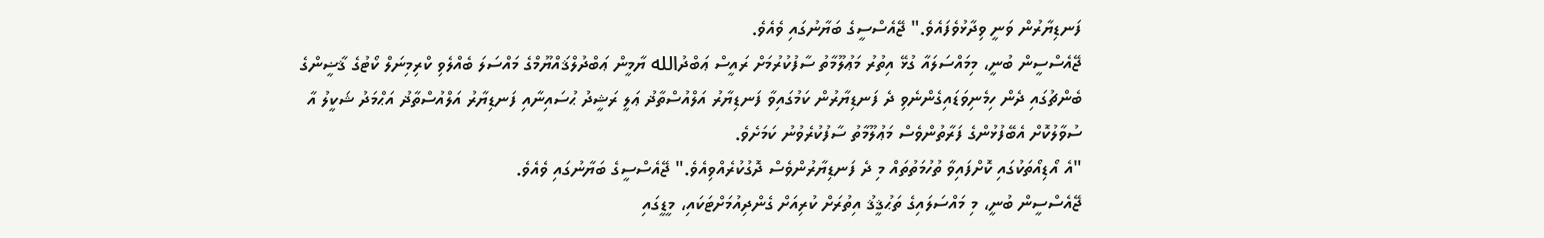ފަނޑިޔާރުން ވަނީ ވިދާޅުވެފައެވެ." ޖޭއެސްސީގެ ބަޔާނުގައި ވެއެވެ.
ޖޭއެސްސީން ބުނީ، މިމައްސަލައާ ގުޅޭ އިތުރު މަޢުލޫމާތު ސާފުކުރުމަށް ރައީސް ޢަބްދުالله ޔާމީން ޢަބްދުލްޤައްޔޫމްގެ މައްސަލަ ބެއްލެވި ކްރިމިނަލް ކޯޓުގެ ޤާޟީންގެ ބެންޗުގައި ދެން ހިމެނިވަޑައިގެންނެވި ދެ ފަނޑިޔާރުން ކަމުގައިވާ ފަނޑިޔާރު އަލްއުސްތާޛު ޢަލީ ރަޝީދު ޙުސައިނާއި ފަނޑިޔާރު އަލްއުސްތާޛު އަޙްމަދު ޝަކީލު އާ ސުވާލުކޮށް އެބޭފުޅުންގެ ފަރާތުންވެސް މަޢުލޫމާތު ސާފުކުރެވުނު ކަމަށެވެ.
"އެ އޯޑިއޯތަކުގައި ކޮށްފައިވާ ތުހުމަތުތައް މި ދެ ފަނޑިޔާރުންވެސް ދޮގުކުރެއްވިއެވެ." ޖޭއެސްސީގެ ބަޔާނުގައި ވެއެވެ.
ޖޭއެސްސީން ބުނީ، މި މައްސަލައިގެ ތަޙުޤީޤު އިތުރަށް ކުރިއަށް ގެންދިއުމަށްޓަކައި، މީޑީގައި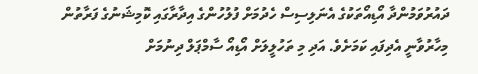ދައުރުވަމުންދާ އޯޑިއޯތަކުގެ އެނަލިސިސް ހެދުމަށް ފުލުހުންގެ އިދާރާގައި ކޮމިޝަނުގެ ފަރާތުން މިހާރުވާނީ އެދިފައި ކަމަށެވެ. އަދި މި ތަހުލީލަށް އޯޑިއޯ ސާމްޕަލް ދިނުމަށް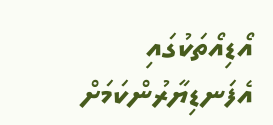އޯޑިއޯތަކުގައި އެފަނޑިޔާރުންކަމަށް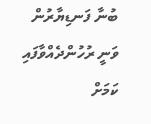ބުނާ ފަނޑިޔާރުން ވަނީ ރުހުންދެއްވާފައި ކަމަށް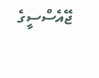ޖޭއެސްސީގެ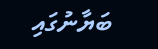ބަޔާނުގައި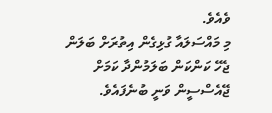ވެއެވެ.
މި މައްސަލައާ ގުޅިގެން އިތުރަށް ބަލަން ޖެހޭ ކަންކަން ބަލަމުންދާ ކަމަށް ޖޭއެސްސީން ވަނީ ބުނެފައެވެ.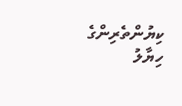ކިޔުންތެރިންގެ ހިޔާލު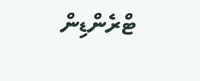ޓްރެންޑިން